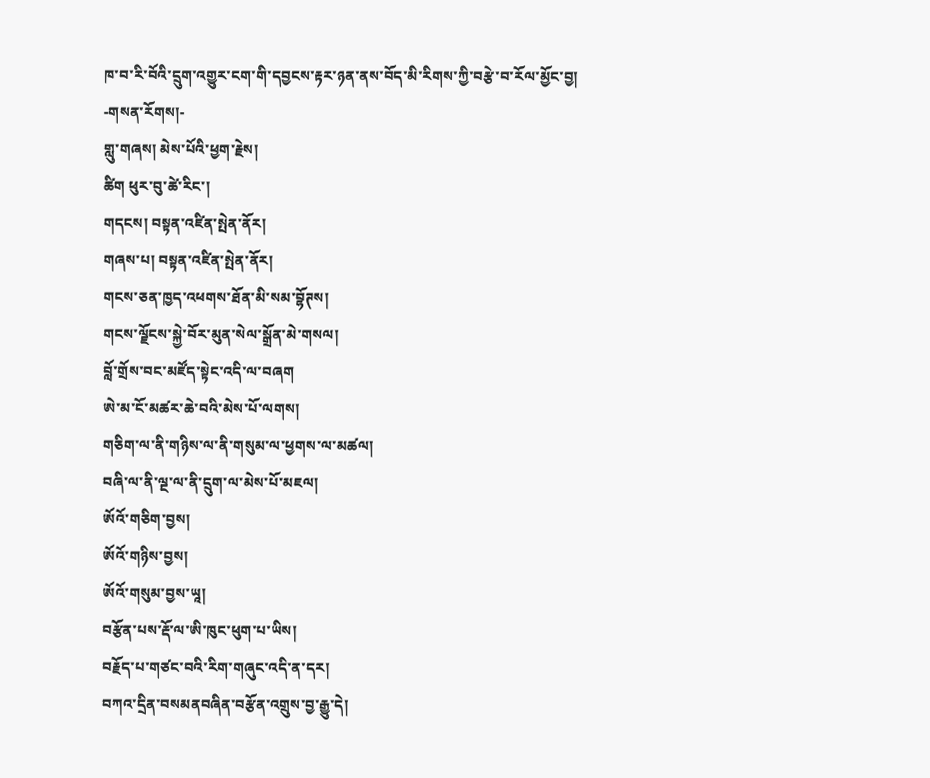ཁ་བ་རི་བོའི་དྲུག་འགྱུར་ངག་གི་དབྱངས་རྟར་ཉན་ནས་བོད་མི་རིགས་ཀྱི་བརྩེ་བ་རོལ་མྱོང་བྱ།
-གསན་རོགས།-
གླུ་གཞས། མེས་པོའི་ཕྱག་རྗེས།
ཚིག ཕུར་བུ་ཚེ་རིང་།
གདངས། བསྟན་འཛིན་སྤེན་ནོར།
གཞས་པ། བསྟན་འཛིན་སྤེན་ནོར།
གངས་ཅན་ཁྱད་འཕགས་ཐོན་མི་སམ་བྷོཊས།
གངས་ལྗོངས་སྐྱེ་བོར་མུན་སེལ་སྒྲོན་མེ་གསལ།
བློ་གྲོས་བང་མཛོད་སྟེང་འདི་ལ་བཞག
ཨེ་མ་ངོ་མཚར་ཆེ་བའི་མེས་པོ་ལགས།
གཅིག་ལ་ནི་གཉིས་ལ་ནི་གསུམ་ལ་ཕྱགས་ལ་མཚལ།
བཞི་ལ་ནི་ལྔ་ལ་ནི་དྲུག་ལ་མེས་པོ་མཇལ།
ཨོའོ་གཅིག་བྱས།
ཨོའོ་གཉིས་བྱས།
ཨོའོ་གསུམ་བྱས་ཡཱ།
བརྩོན་པས་རྡོ་ལ་ཨི་ཁུང་ཕུག་པ་ཡིས།
བརྗོད་པ་གཙང་བའི་རིག་གཞུང་འདི་ན་དར།
བཀའ་དྲིན་བསམནབཞིན་བརྩོན་འགྲུས་བྱ་རྒྱུ་དེ།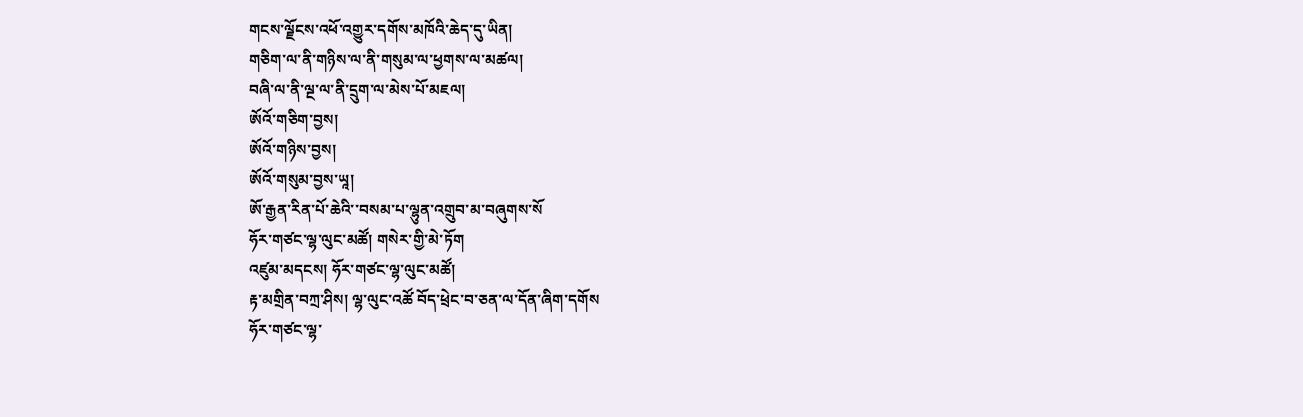གངས་ལྗོངས་འཕོ་འགྱུར་དགོས་མཁོའི་ཆེད་དུ་ཡིན།
གཅིག་ལ་ནི་གཉིས་ལ་ནི་གསུམ་ལ་ཕྱགས་ལ་མཚལ།
བཞི་ལ་ནི་ལྔ་ལ་ནི་དྲུག་ལ་མེས་པོ་མཇལ།
ཨོའོ་གཅིག་བྱས།
ཨོའོ་གཉིས་བྱས།
ཨོའོ་གསུམ་བྱས་ཡཱ།
ཨོ་རྒྱན་རིན་པོ་ཆེའི་་བསམ་པ་ལྷུན་འགྲུབ་མ་བཞུགས་སོ
ཧོར་གཙང་ལྷ་ལུང་མཚོ། གསེར་གྱི་མེ་ཏོག
འཛུམ་མདངས། ཧོར་གཙང་ལྷ་ལུང་མཚོ།
རྟ་མགྲིན་བཀྲ་ཤིས། ལྷ་ལུང་འཚོ བོད་ཕྲེང་བ་ཅན་ལ་དོན་ཞིག་དགོས
ཧོར་གཙང་ལྷ་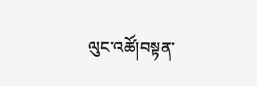ལུང་འཚོ།བསྟན་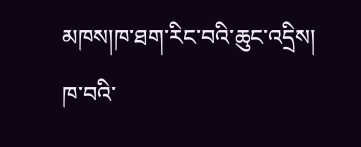མཁས།ཁ་ཐག་རིང་བའི་ཆུང་འདྲིས།
ཁ་བའི་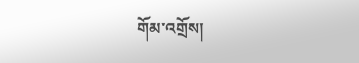གོམ་འགྲོས།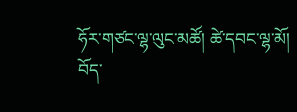ཧོར་གཙང་ལྷ་ལུང་མཚོ། ཚེ་དབང་ལྷ་མོ།
བོད་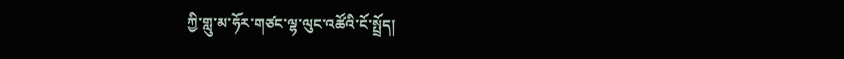ཀྱི་གླུ་མ་ཧོར་གཙང་ལྷ་ལུང་འཚོའི་ངོ་སྤྲོད།